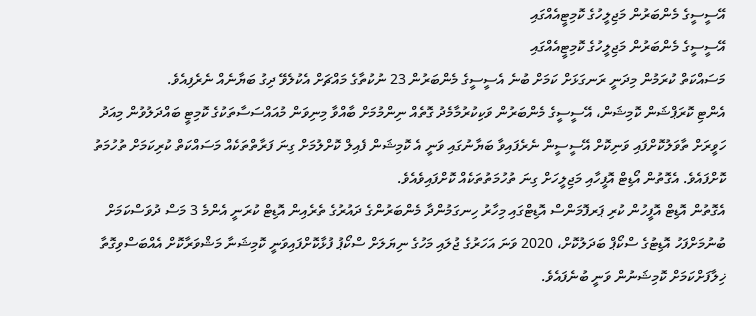އޭސީސީގެ މެންބަރުން މަޖިލީހުގެ ކޮމިޓީއެއްގައި
އޭސީސީގެ މެންބަރުން މަޖިލީހުގެ ކޮމިޓީއެއްގައި
މަސައްކަތް ކުރަމުން މިދަނީ ރަނގަޅަށް ކަމަށް ބުނެ އެސީސީގެ މެންބަރުން 23 ނުކުތާގެ މައްޗަށް އެކުލެވޭ ދިގު ބަޔާނެއް ނެރެފިއެވެ.
އެންޓި ކޮރަޕްޝަން ކޮމިޝަން، އޭސީސީގެ މެންބަރުން ވަކިކުރުމާމެދު ގޮތެއް ނިންމުމަށް ބާއްވާ މިނިވަން މުއައްސަސާތަކުގެ ކޮމިޓީ ބައްދަލުވުން މިއަދު ހަވީރަށް ތާވަލުކޮށްފައި ވަނިކޮށް އޭސީސީން ނެރެފައިވާ ބަޔާނުގައި ވަނީ އެ ކޮމިޝަން ފެއިލް ކޮށްލުމަށް ގިނަ ފަރާތްތަކެއް މަސައްކަތް ކުރިކަމަށް ތުހުމަތު ކޮށްފައެވެ. އެގޮތުން އޯޑިޓް އޮފީހާއި މަޖިލީހަށް ގިނަ ތުހުމަތުތަކެއް ކޮށްފައިވެއެވެ.
އެގޮތުން އޮޑިޓް އޮފީހުން ކުރި ޕަރފޮމަންސް އޮޑިޓްގައި މިހާރު ހިނގަމުންދާ މެންބަރުންގެ ދައުރުގެ ތެރެއިން އޮޑިޓް ކުރަނީ އެންމެ 3 މަސް ދުވަސްކަމަށް ބުނުމަށްފަހު އޮޑިޓުގެ ސްކޯޕް ބަދަލުކޮށް، 2020 ވަނަ އަހަރުގެ ޖުލައި މަހުގެ ނިޔަލަށް ސްކޯޕު ފުޅާކޮށްފައިވަނީ ކޮމިޝަނާ މަޝްވަރާކޮށް އެއްބަސްވިގޮތާ ޚިލާފަށްކަމަށް ކޮމިޝަނުން ވަނީ ބުނެފައެވެ.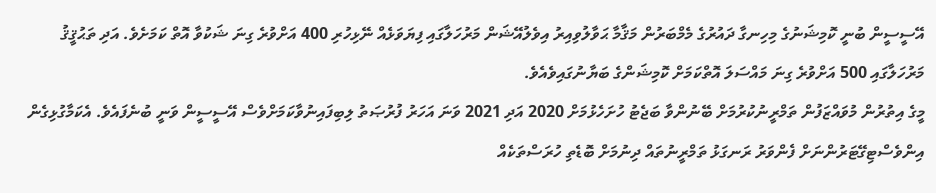އޭސީސީން ބުނީ ކޮމިޝަނުގެ މިހިނގާ ދައުރުގެ މެމްބަރުން މަޤާމާ ޙަވާލުވިއިރު އިވެލުއޭޝަން މަރުހަލާގައި ފިޔަވަޅެއް ނޭޅިހުރި 400 އަށްވުރެ ގިނަ ޝަކުވާ އޮތް ކަމަށެވެ. އަދި ތަޙުޤީޤު މަރުހަލާގައި 500 އަށްވުރެ ގިނަ މައްސަލަ އޮތްކަމަށް ކޮމިޝަންގެ ބަޔާނުގައިވެއެވެ.
މީގެ އިތުރުން މުވައްޒަފުން ތަމްރީނުކުރުމަށް ބޭނުންވާ ބަޖެޓު ހުށަހެޅުމަށް 2020 އަދި 2021 ވަނަ އަހަރު ފުރުޞަތު ލިބިފައިނުވާކަމަށްވެސް އޭސީސީން ވަނީ ބުނެފައެވެ. އެކަމާގުޅިގެން އިންވެސްޓިގޭޓަރުންނަށް ފެންވަރު ރަނގަޅު ތަމްރީނުތައް ދިނުމަށް ބޮޑެތި ހުރަސްތަކެއް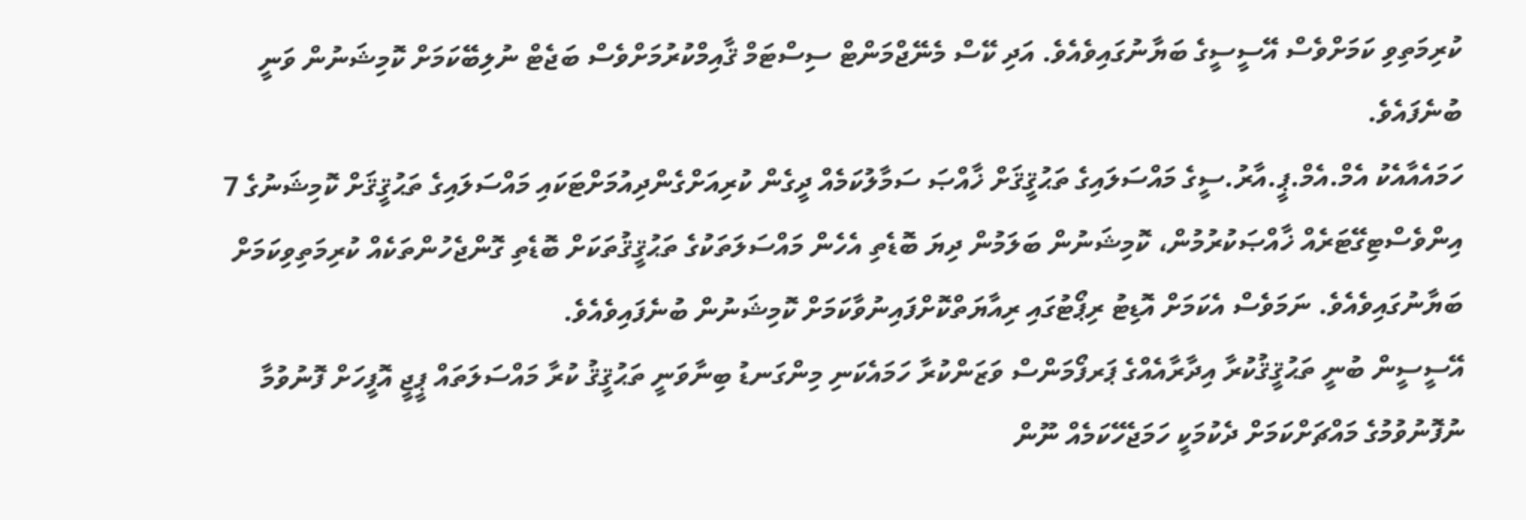ކުރިމަތިވި ކަމަށްވެސް އޭސީސީގެ ބަޔާނުގައިވެއެވެ. އަދި ކޭސް މެނޭޖްމަންޓް ސިސްޓަމް ޤާއިމްކުރުމަށްވެސް ބަޖެޓް ނުލިބޭކަމަށް ކޮމިޝަނުން ވަނީ ބުނެފައެވެ.
ހަމައެއާއެކު އެމް.އެމް.ޕީ.އާރު.ސީގެ މައްސަލައިގެ ތަޙުޤީޤަށް ޚާއްޞަ ސަމާލުކަމެއް ދީގެން ކުރިއަށްގެންދިއުމަށްޓަކައި މައްސަލައިގެ ތަޙުޤީޤަށް ކޮމިޝަނުގެ 7 އިންވެސްޓިގޭޓަރެއް ޚާއްޞަކުރުމުން، ކޮމިޝަނުން ބަލަމުން ދިޔަ ބޮޑެތި އެހެން މައްސަލަތަކުގެ ތަޙުޤީޤުތަކަށް ބޮޑެތި ގޮންޖެހުންތަކެއް ކުރިމަތިވިކަމަށް ބަޔާނުގައިވެއެވެ. ނަމަވެސް އެކަމަށް އޮޑިޓު ރިޕޯޓުގައި ރިއާޔަތްކޮށްފައިނުވާކަމަށް ކޮމިޝަނުން ބުނެފައިވެއެވެ.
އޭސީސީން ބުނީ ތަޙުޤީޤުކުރާ އިދާރާއެއްގެ ޕަރފޯމަންސް ވަޒަންކުރާ ހަމައެކަނި މިންގަނޑު ބިނާވަނީ ތަޙުޤީޤު ކުރާ މައްސަލަތައް ޕީޖީ އޮފީހަށް ފޮނުވުމާ ނުފޮނުވުމުގެ މައްޗަށްކަމަށް ދެކުމަކީ ހަމަޖެހޭކަމެއް ނޫން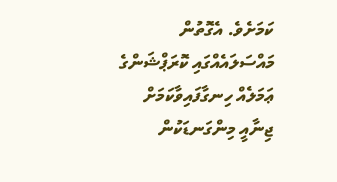ކަމަށެވެ. އެގޮތުން މައްސަލައެއްގައި ކޮރަޕްޝަންގެ ޢަމަލެއް ހިނގާފައިވާކަމަށް ޖިނާއީ މިންގަނޑަކުން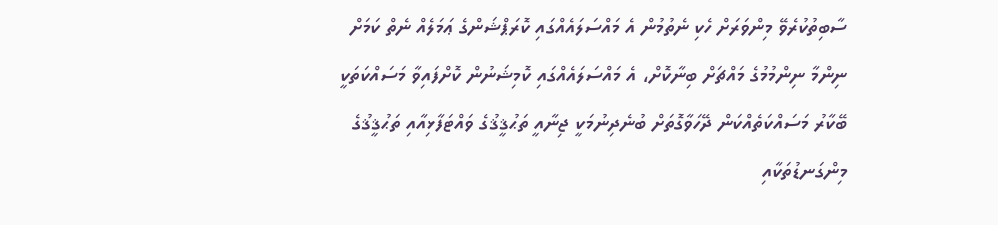ސާބިތުކުރެވޭ މިންވަރަށް ހެކި ނެތުމުން އެ މައްސަލައެއްގައި ކޮރަޕްޝަންގެ ޢަމަލެއް ނެތް ކަމަށް ނިންމާ ނިންމުމުގެ މައްޗަށް ބިނާކޮށް، އެ މައްސަލައެއްގައި ކޮމިޝަނުން ކޮށްފައިވާ މަސައްކަތަކީ ބޭކާރު މަސައްކަތެއްކަން ދޭހަވާގޮތަށް ބުނެދިނުމަކީ ޖިނާއީ ތަޙުޤީޤުގެ ވައްޓަފާޅިއާއި ތަޙުޤީޤުގެ މިންގަނޑުތަކާއި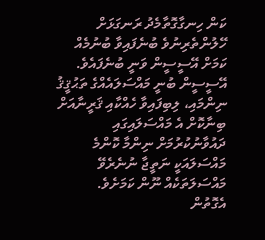ކަން ހިނގާގޮތާމެދު ރަނގަޅަށް ހޭލުންތެރިނުވެ ބުނެފައިވާ ބުނުމެއް ކަމަށް އޭސީސީން ވަނީ ބުނެފައެވެ.
އޭސީސީން ބުނީ މައްސަލައެއްގެ ތަޙުޤީޤު ނިންމައި، ލިބިފައިވާ ހެއްކާއި ޤަރީނާއަށް ބިނާކޮށް އެ މައްސަލައިގައި ދައުވާނުކުރުމަށް ނިންމާ ކޮންމެ މައްސަލައަކީ ނަތީޖާ ނުނެރެވޭ މައްސަލަތަކެއް ނޫން ކަމަށެވެ.
އެގޮތުން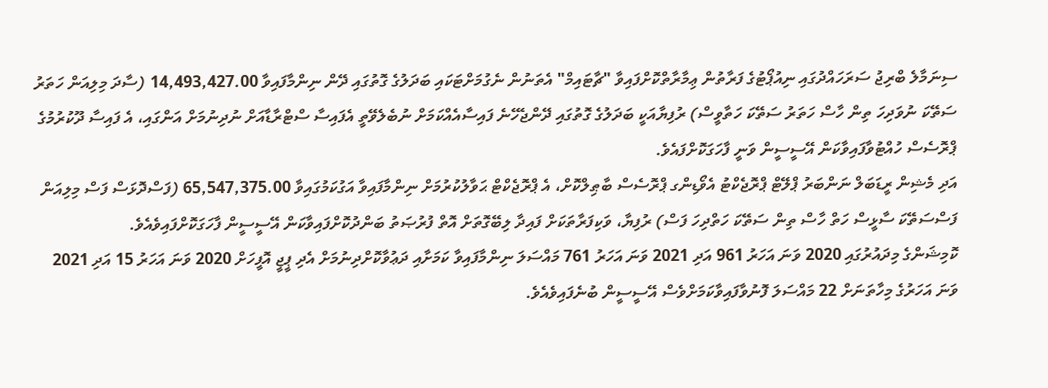ސިނަމާލެ ބްރިޖު ސަރަހައްދުގައި ނިއުޕޯޓުގެ ފަރާތުން ޢިމާރާތްކޮށްފައިވާ "ޗާޓައިމް" އެތަނުން ނެގުމަށްޓަކައި ބަދަލުގެ ގޮތުގައި ދޭން ނިންމާފައިވާ 14,493,427.00 (ސާދަ މިލިއަން ހަތަރު ސަތޭކަ ނުވަދިހަ ތިން ހާސް ހަތަރު ސަތޭކަ ހަތާވީސް) ރުފިޔާއަކީ ބަދަލުގެ ގޮތުގައި ދޭންޖެހޭނެ ފައިސާއެއްކަމަށް ނުބެލެވޭތީ އެފައިސާ ސްޓްރާޑާއަށް ނުދިނުމަށް އަންގައި، އެ ފައިސާ ދޫކުރުމުގެ ޕްރޮސެސް ހުއްޓުވާފައިވާކަން އޭސީސީން ވަނީ ފާހަގަކޮށްފައެވެ.
އަދި މެޝިން ރީޑަބަލް ނަންބަރު ޕްލޭޓް ޕްރޮޖެކްޓު އެވޯޑިންގ ޕްރޮސެސް ބާޠިލްކޮށް، އެ ޕްރޮޖެކްޓް ޙަވާލުކުރުމަށް ނިންމާފައިވާ އަގުކަމުގައިވާ 65,547,375.00 (ފަސްދޮޅަސް ފަސް މިލިއަން ފަސްސަތޭކަ ސާޅީސް ހަތް ހާސް ތިން ސަތޭކަ ހަތްދިހަ ފަސް) ރުފިޔާ، ވަކިފަރާތަކަށް ފައިދާ ލިބޭގޮތަށް އޮތް ފުރުޞަތު ބަންދުކޮށްފައިވާކަން އޭސީސީން ފާހަގަކޮށްފައިވެއެވެ.
ކޮމިޝަންގެ މިދައުރުގައި 2020 ވަނަ އަހަރު 961 އަދި 2021 ވަނަ އަހަރު 761 މައްސަލަ ނިންމާފައިވާ ކަމަށާއި ދަޢުވާކޮށްދިނުމަށް އެދި ޕީޖީ އޮފީހަށް 2020 ވަނަ އަހަރު 15 އަދި 2021 ވަނަ އަހަރުގެ މިހާތަނަށް 22 މައްސަލަ ފޮނުވާފައިވާކަމަށްވެސް އޭސީސީން ބުނެފައިވެއެވެ.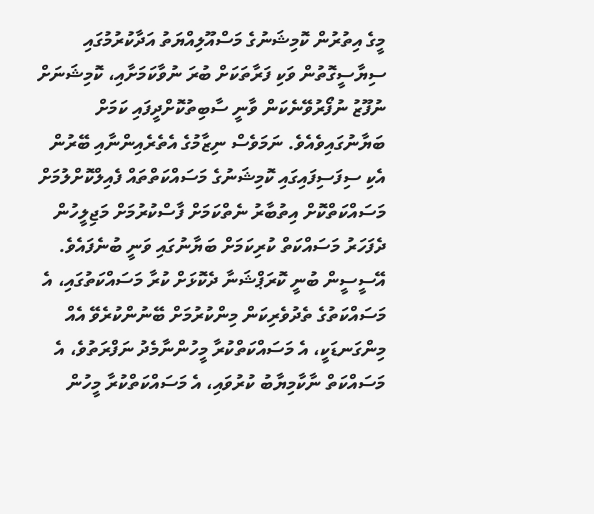މީގެ އިތުރުން ކޮމިޝަނުގެ މަސްއޫލިއްޔަތު އަދާކުރުމުގައި ސިޔާސީގޮތުން ވަކި ފަރާތަކަށް ބުރަ ނުވާކަމަށާއި، ކޮމިޝަނަށް ނުފޫޒު ނުފޯރުވޭނެކަން ވާނީ ސާބިތުކޮށްދީފައި ކަމަށް ބަޔާނުގައިވެއެވެ. ނަމަވެސް ނިޒާމުގެ އެތެރެއިންނާއި ބޭރުން އެކި ސިފަސިފައިގައި ކޮމިޝަނުގެ މަސައްކަތްތައް ފެއިލްކޮށްލުމަށް މަސައްކަތްކޮށް އިތުބާރު ނެތްކަމަށް ފާސްކުރުމަށް މަޖިލީހުން ދެފަހަރު މަސައްކަތް ކުރިކަމަށް ބަޔާނުގައި ވަނީ ބުނެފައެވެ.
އޭސީސީން ބުނީ ކޮރަޕްޝަނާ ދެކޮޅަށް ކުރާ މަސައްކަތުގައި، އެ މަސައްކަތުގެ ތެދުވެރިކަން މިންކުރުމަށް ބޭނުންކުރެވޭ އެއް މިންގަނޑަކީ، އެ މަސައްކަތްކުރާ މީހުންނާމެދު ނަފްރަތުވެ، އެ މަސައްކަތް ނާކާމިޔާބު ކުރުވައި، އެ މަސައްކަތްކުރާ މީހުން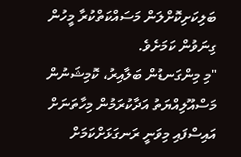ބަލިކަށިކޮށްލަން މަސައްކަތްކުރާ މީހުން ގިނަވުން ކަމަށެވެ.
"މި މިންގަނޑުން ބަލާއިރު، ކޮމިޝަނުން މަސްއޫލިއްޔަތު އަދާކުރަމުން މިހާތަނަށް އައިސްފައި މިވަނީ ރަނގަޅަށްކަމަށް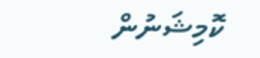ކޮމިޝަނުން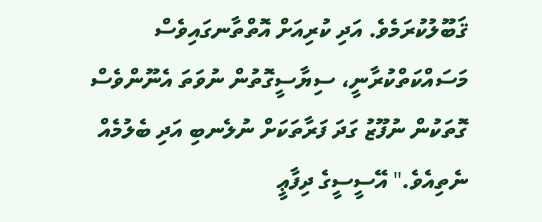ޤަބޫލުކުރަމެވެ. އަދި ކުރިއަށް އޮތްތާނގައިވެސް މަސައްކަތްކުރާނީ، ސިޔާސީގޮތުން ނުވަތަ އެނޫންވެސް ގޮތަކުން ނުފޫޒު ގަދަ ފަރާތަކަށް ނުލެނބި އަދި ބެލުމެއް ނެތިއެވެ." އޭސީސީގެ ދިފާޢީ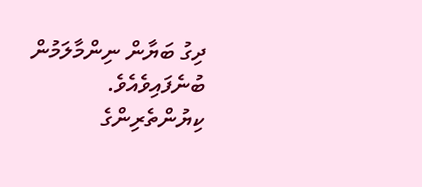ދިގު ބަޔާން ނިންމާލަމުން ބުނެފައިވެއެވެ.
ކިޔުންތެރިންގެ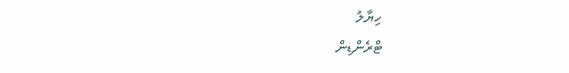ހިޔާލު
ޓްރެންޑިން